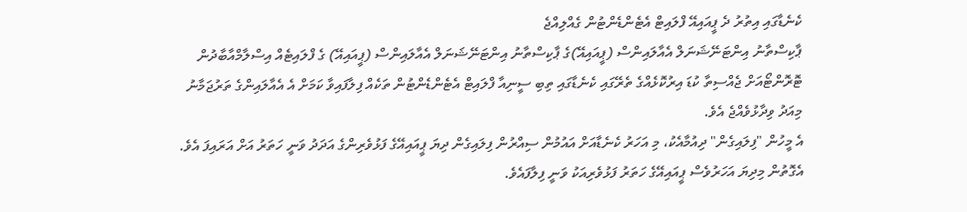ކެނެޑާގައި އިތުރު ދެ ޕީއައިއޭ ފްލައިޓް އެޓެންޑެންޓުން ގެއްލިއްޖެ
ޕާކިސްތާނު އިންޓަނޭޝަނަލް އެއާލައިންސް (ޕީއައިއޭ)ގެ ޕާކިސްތާނު އިންޓަނޭޝަނަލް އެއާލައިންސް (ޕީއައިއޭ) ގެ ފްލައިޓެއް އިސްލާމްއާބާދުން ޓޮރޮންޓޯއަށް ޖެއްސިތާ ކުޑަ އިރުކޮޅެއްގެ ތެރޭގައި ކެނެޑާގައި ތިބި ސީނިއާ ފްލައިޓް އެޓެންޑެންޓުން ތަކެއް ފިލާފައިވާ ކަމަށް އެ އެއާލައިންގެ ތަރުޖަމާނު މިއަދު ވިދާޅުވެއްޖެ އެވެ.
އެ މީހުން "ފިލައިގެން" ދިއުމާއެކު، މި އަހަރު ކެނެޑާއަށް އައުމުން ސިއްރުން ފިލައިގެން ދިޔަ ޕީއައިއޭގެ ފަޅުވެރިންގެ އަދަދު ވަނީ ހަތަރު އަށް އަރައިފަ އެވެ. އެގޮތުން މިދިޔަ އަހަރުވެސް ޕީއައިއޭގެ ހަތަރު ފަޅުވެރިއަކު ވަނީ ފިލާފައެވެ.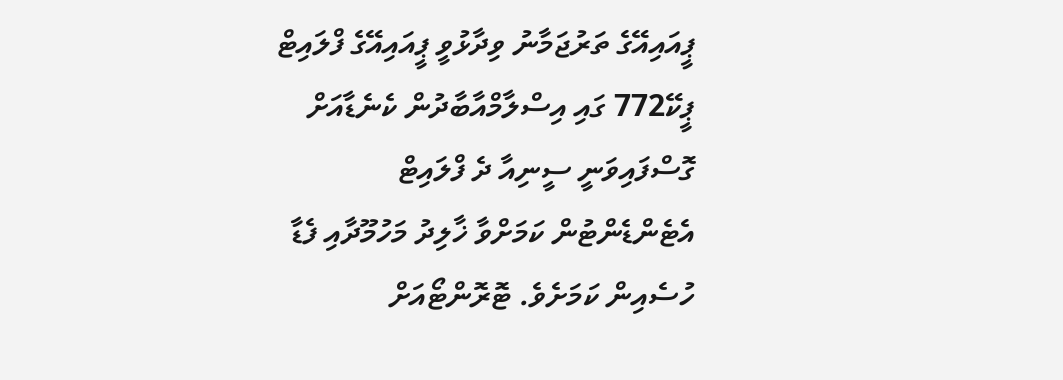ޕީއައިއޭގެ ތަރުޖަމާނު ވިދާޅުވީ ޕީއައިއޭގެ ފްލައިޓް ޕީކޭ772 ގައި އިސްލާމްއާބާދުން ކެނެޑާއަށް ގޮސްފައިވަނީ ސީނިއާ ދެ ފްލައިޓް އެޓެންޑެންޓުން ކަމަށްވާ ޚާލިދު މަހުމޫދާއި ފެޑާ ހުސެއިން ކަމަށެވެ. ޓޮރޮންޓޯއަށް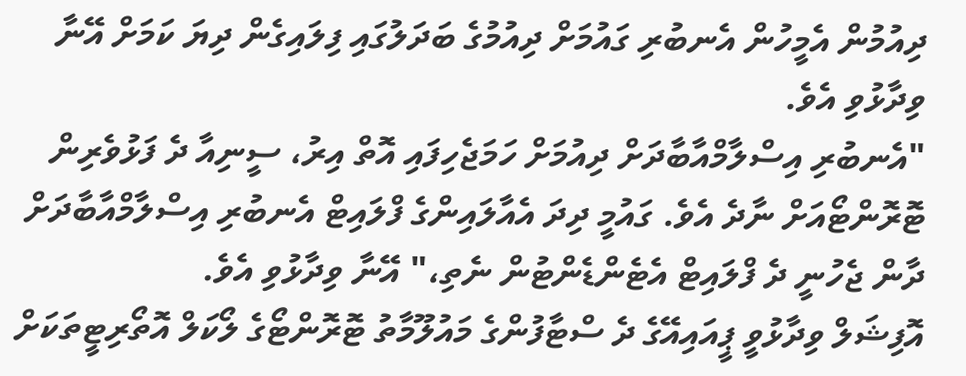ދިއުމުން އެމީހުން އެނބުރި ގައުމަށް ދިއުމުގެ ބަދަލުގައި ފިލައިގެން ދިޔަ ކަމަށް އޭނާ ވިދާޅުވި އެވެ.
"އެނބުރި އިސްލާމްއާބާދަށް ދިއުމަށް ހަމަޖެހިފައި އޮތް އިރު، ސީނިއާ ދެ ފަޅުވެރިން ޓޮރޮންޓޯއަށް ނާދެ އެވެ. ގައުމީ ދިދަ އެއާލައިންގެ ފްލައިޓް އެނބުރި އިސްލާމްއާބާދަށް ދާން ޖެހުނީ ދެ ފްލައިޓް އެޓެންޑެންޓުން ނެތި،" އޭނާ ވިދާޅުވި އެވެ.
އޮފިޝަލް ވިދާޅުވީ ޕީއައިއޭގެ ދެ ސްޓާފުންގެ މައުލޫމާތު ޓޮރޮންޓޯގެ ލޯކަލް އޮތޯރިޓީތަކަށް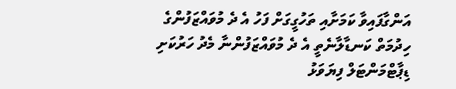އަންގާފައިވާ ކަމަށާއި ތަހުގީގަށް ފަހު އެ ދެ މުވައްޒަފުންގެ ހިދުމަތް ކަނޑާލާނެތީ އެ ދެ މުވައްޒަފުންނާ މެދު ހަރުކަށި ޑިޕާޓްމަންޓަލް ފިޔަވަޅު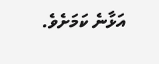އަޅާނެ ކަމަށެވެ.